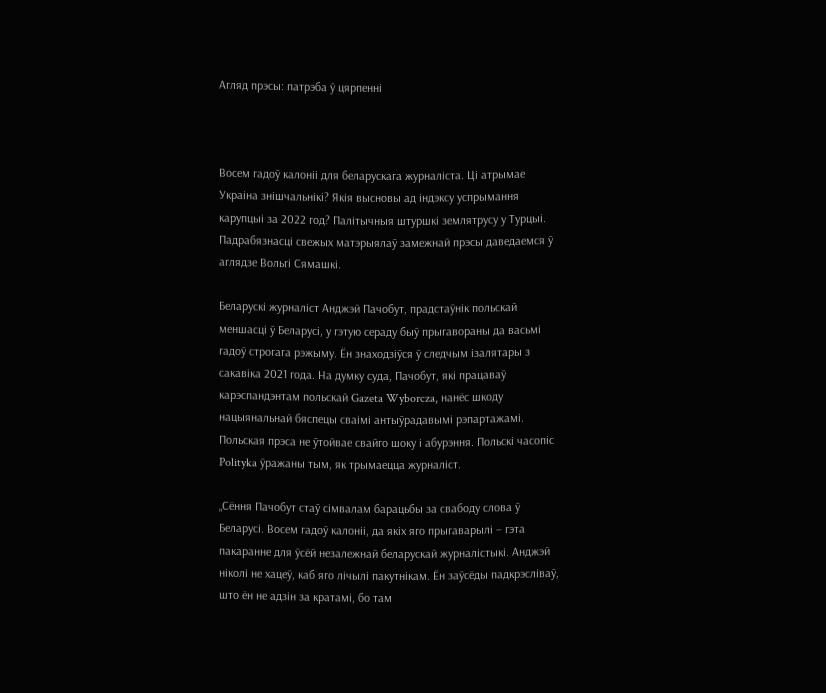Агляд прэсы: патрэба ў цярпенні



Восем гадоў калоніі для беларускага журналіста. Ці атрымае Украіна знішчальнікі? Якія высновы ад індэксу успрымання карупцыі за 2022 год? Палітычныя штуршкі землятрусу у Турцыі. Падрабязнасці свежых матэрыялаў замежнай прэсы даведаемся ў аглядзе Вольгі Сямашкі.

Беларускі журналіст Анджэй Пачобут, прадстаўнік польскай меншасці ў Беларусі, у гэтую сераду быў прыгавораны да васьмі гадоў строгага рэжыму. Ён знаходзіўся ў следчым ізалятары з сакавіка 2021 года. На думку суда, Пачобут, які працаваў карэспандэнтам польскай Gazeta Wyborcza, нанёс шкоду нацыянальнай бяспецы сваімі антыўрадавымі рэпартажамі. Польская прэса не ўтойвае свайго шоку і абурэння. Польскі часопіс Polityka ўражаны тым, як трымаецца журналіст.

„Сёння Пачобут стаў сімвалам барацьбы за свабоду слова ў Беларусі. Восем гадоў калоніі, да якіх яго прыгаварылі – гэта пакаранне для ўсёй незалежнай беларускай журналістыкі. Анджэй ніколі не хацеў, каб яго лічылі пакутнікам. Ён заўсёды падкрэсліваў, што ён не адзін за кратамі, бо там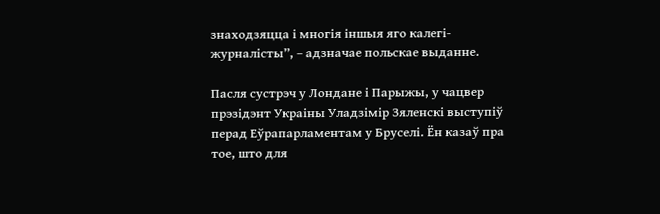знаходзяцца і многія іншыя яго калегі-журналісты”, – адзначае польскае выданне.

Пасля сустрэч у Лондане і Парыжы, у чацвер прэзідэнт Украіны Уладзімір Зяленскі выступіў перад Еўрапарламентам у Бруселі. Ён казаў пра тое, што для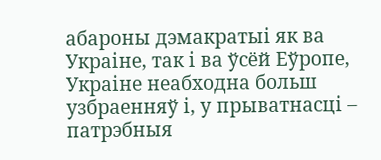абароны дэмакратыі як ва Украіне, так і ва ўсёй Еўропе, Украіне неабходна больш узбраенняў і, у прыватнасці – патрэбныя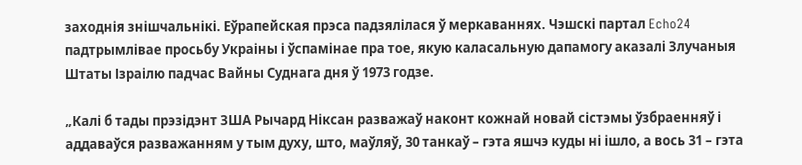заходнія знішчальнікі. Еўрапейская прэса падзялілася ў меркаваннях. Чэшскі партал Echo24 падтрымлівае просьбу Украіны і ўспамінае пра тое, якую каласальную дапамогу аказалі Злучаныя Штаты Ізраілю падчас Вайны Суднага дня ў 1973 годзе.

„Калі б тады прэзідэнт ЗША Рычард Ніксан разважаў наконт кожнай новай сістэмы ўзбраенняў і аддаваўся разважанням у тым духу, што, маўляў, 30 танкаў – гэта яшчэ куды ні ішло, а вось 31 – гэта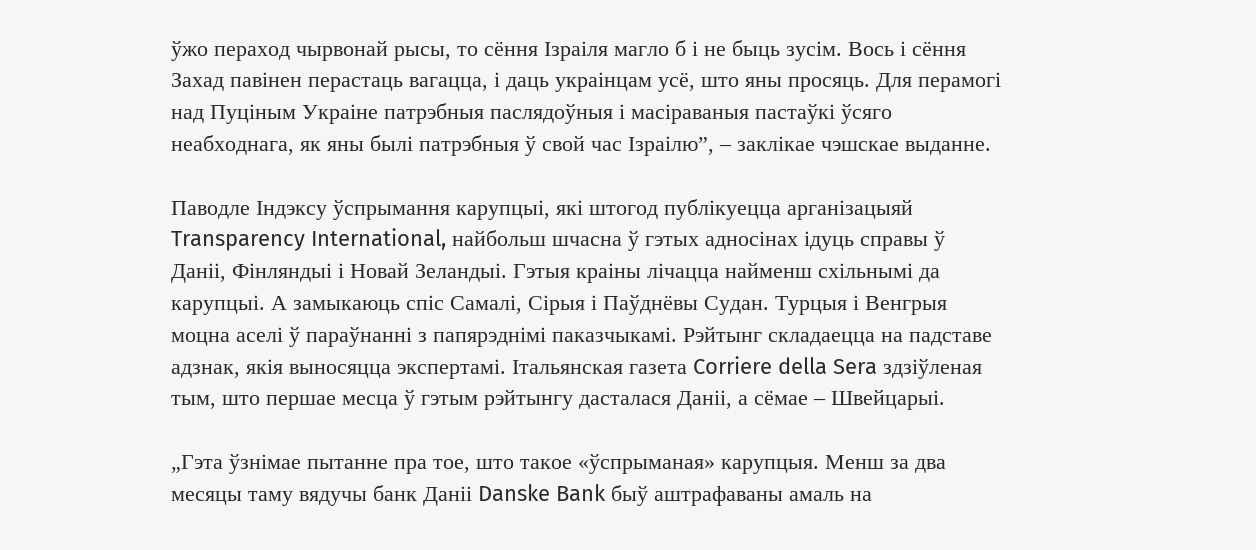ўжо пераход чырвонай рысы, то сёння Ізраіля магло б і не быць зусім. Вось і сёння Захад павінен перастаць вагацца, і даць украінцам усё, што яны просяць. Для перамогі над Пуціным Украіне патрэбныя паслядоўныя і масіраваныя пастаўкі ўсяго неабходнага, як яны былі патрэбныя ў свой час Ізраілю”, – заклікае чэшскае выданне.

Паводле Індэксу ўспрымання карупцыі, які штогод публікуецца арганізацыяй Transparency International, найбольш шчасна ў гэтых адносінах ідуць справы ў Даніі, Фінляндыі і Новай Зеландыі. Гэтыя краіны лічацца найменш схільнымі да карупцыі. А замыкаюць спіс Самалі, Сірыя і Паўднёвы Судан. Турцыя і Венгрыя моцна аселі ў параўнанні з папярэднімі паказчыкамі. Рэйтынг складаецца на падставе адзнак, якія выносяцца экспертамі. Італьянская газета Corriere della Sera здзіўленая тым, што першае месца ў гэтым рэйтынгу дасталася Даніі, а сёмае – Швейцарыі.

„Гэта ўзнімае пытанне пра тое, што такое «ўспрыманая» карупцыя. Менш за два месяцы таму вядучы банк Даніі Danske Bank быў аштрафаваны амаль на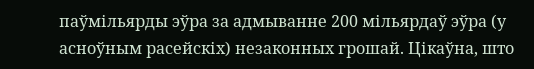паўмільярды эўра за адмыванне 200 мільярдаў эўра (у асноўным расейскіх) незаконных грошай. Цікаўна, што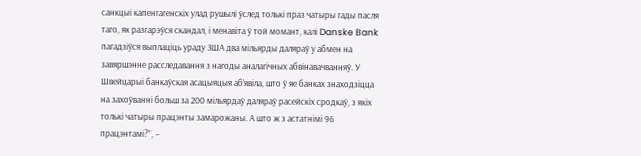санкцыі капенгагенскіх улад рушылі ўслед толькі праз чатыры гады пасля таго, як разгарэўся скандал, і менавіта ў той момант, калі Danske Bank пагадзіўся выплаціць ураду ЗША два мільярды даляраў у абмен на завяршэнне расследавання з нагоды аналагічных абвінавачванняў. У Швейцарыі банкаўская асацыяцыя аб’явіла, што ў яе банках знаходзіцца на захоўванні больш за 200 мільярдаў даляраў расейскіх сродкаў, з якіх толькі чатыры працэнты замарожаны. А што ж з астатнімі 96 працэнтамі?”, –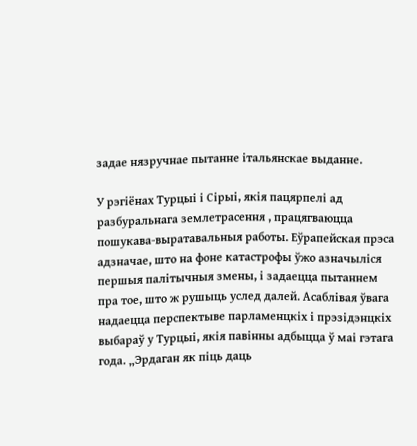задае нязручнае пытанне італьянскае выданне.

У рэгіёнах Турцыі і Сірыі, якія пацярпелі ад разбуральнага землетрасення , працягваюцца пошукава-выратавальныя работы. Еўрапейская прэса адзначае, што на фоне катастрофы ўжо азначыліся першыя палітычныя змены, і задаецца пытаннем пра тое, што ж рушыць услед далей. Асаблівая ўвага надаецца перспектыве парламенцкіх і прэзідэнцкіх выбараў у Турцыі, якія павінны адбыцца ў маі гэтага года. „Эрдаган як піць даць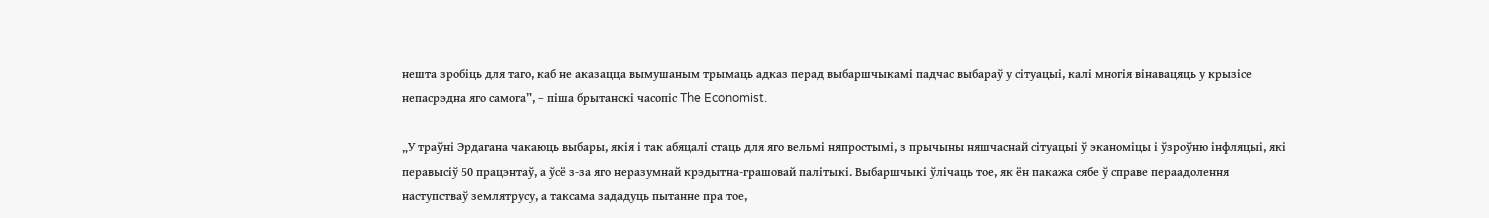нешта зробіць для таго, каб не аказацца вымушаным трымаць адказ перад выбаршчыкамі падчас выбараў у сітуацыі, калі многія вінавацяць у крызісе непасрэдна яго самога”, – піша брытанскі часопіс The Economist.

„У траўні Эрдагана чакаюць выбары, якія і так абяцалі стаць для яго вельмі няпростымі, з прычыны няшчаснай сітуацыі ў эканоміцы і ўзроўню інфляцыі, які перавысіў 50 працэнтаў, а ўсё з-за яго неразумнай крэдытна-грашовай палітыкі. Выбаршчыкі ўлічаць тое, як ён пакажа сябе ў справе пераадолення наступстваў землятрусу, а таксама зададуць пытанне пра тое,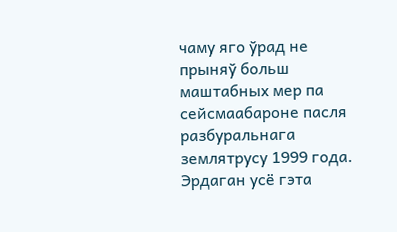чаму яго ўрад не прыняў больш маштабных мер па сейсмаабароне пасля разбуральнага землятрусу 1999 года. Эрдаган усё гэта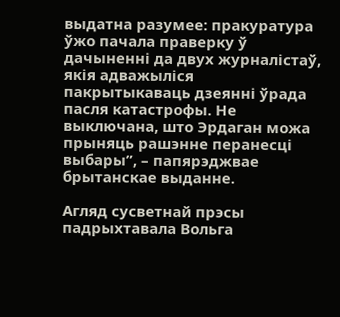выдатна разумее: пракуратура ўжо пачала праверку ў дачыненні да двух журналістаў, якія адважыліся пакрытыкаваць дзеянні ўрада пасля катастрофы. Не выключана, што Эрдаган можа прыняць рашэнне перанесці выбары”, – папярэджвае брытанскае выданне.

Агляд сусветнай прэсы падрыхтавала Вольга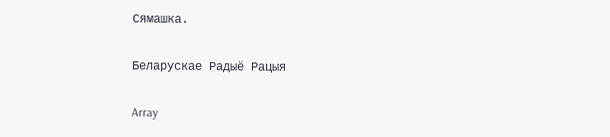Сямашка.

Беларускае Радыё Рацыя

Array